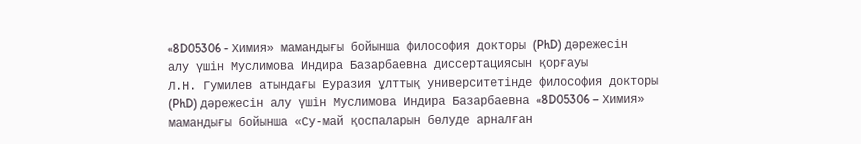«8D05306 - Химия» мамандығы бойынша философия докторы (PhD) дәрежесін алу үшін Муслимова Индира Базарбаевна диссертациясын қорғауы
Л.Н. Гумилев атындағы Еуразия ұлттық университетінде философия докторы (PhD) дәрежесін алу үшін Муслимова Индира Базарбаевна «8D05306 – Химия» мамандығы бойынша «Су-май қоспаларын бөлуде арналған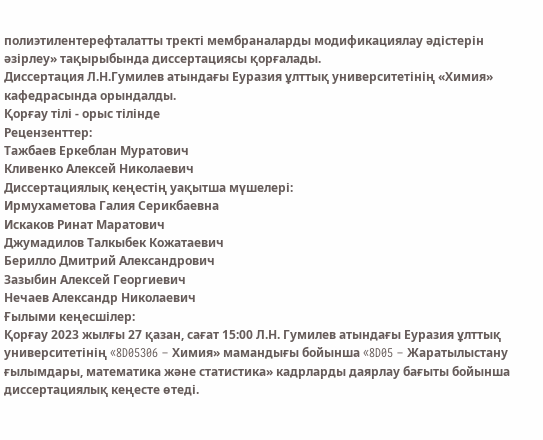полиэтилентерефталатты тректі мембраналарды модификациялау әдістерін әзірлеу» тақырыбында диссертациясы қорғалады.
Диссертация Л.Н.Гумилев атындағы Еуразия ұлттық университетінің «Химия» кафедрасында орындалды.
Қорғау тілі - орыс тілінде
Рецензенттер:
Тажбаев Еркеблан Муратович
Кливенко Алексей Николаевич
Диссертациялық кеңестің уақытша мүшелері:
Ирмухаметова Галия Серикбаевна
Искаков Ринат Маратович
Джумадилов Талкыбек Кожатаевич
Берилло Дмитрий Александрович
Зазыбин Алексей Георгиевич
Нечаев Александр Николаевич
Ғылыми кеңесшілер:
Қорғау 2023 жылғы 27 қазан, сағат 15:00 Л.Н. Гумилев атындағы Еуразия ұлттық университетінің «8D05306 – Химия» мамандығы бойынша «8D05 – Жаратылыстану ғылымдары, математика және статистика» кадрларды даярлау бағыты бойынша диссертациялық кеңесте өтеді.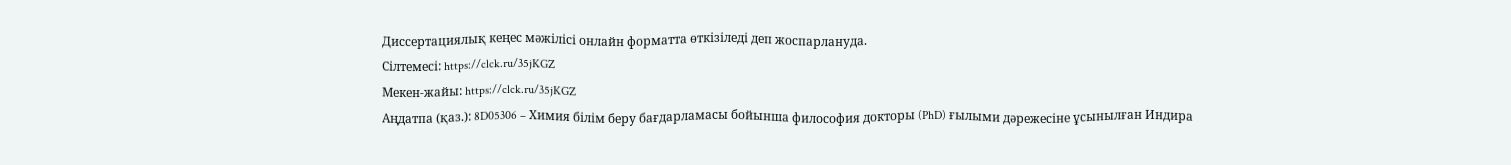Диссертациялық кеңес мәжілісі онлайн форматта өткізіледі деп жоспарлануда.
Сілтемесі: https://clck.ru/35jKGZ
Мекен-жайы: https://clck.ru/35jKGZ
Аңдатпа (қаз.): 8D05306 – Химия білім беру бағдарламасы бойынша философия докторы (PhD) ғылыми дәрежесіне ұсынылған Индира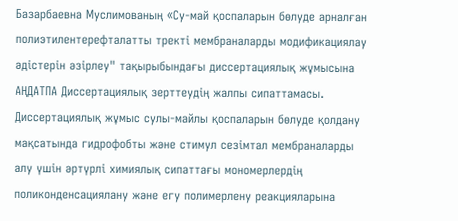Базарбаевна Муслимованың «Су-май қоспаларын бөлуде арналған полиэтилентерефталатты тректі мембраналарды модификациялау әдістерін әзірлеу" тақырыбындағы диссертациялық жұмысына АҢДАТПА Диссертациялық зерттеудің жалпы сипаттамасы. Диссертациялық жұмыс сулы-майлы қоспаларын бөлуде қолдану мақсатында гидрофобты және стимул сезімтал мембраналарды алу үшін әртүрлі химиялық сипаттағы мономерлердің поликонденсациялану және егу полимерлену реакцияларына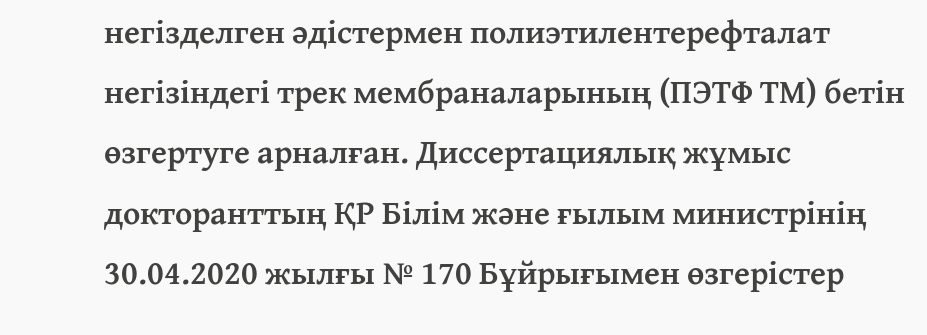негізделген әдістермен полиэтилентерефталат негізіндегі трек мембраналарының (ПЭТФ ТМ) бетін өзгертуге арналған. Диссертациялық жұмыс докторанттың ҚР Білім және ғылым министрінің 30.04.2020 жылғы № 170 Бұйрығымен өзгерістер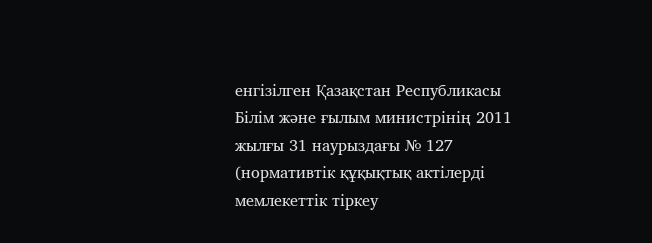енгізілген Қазақстан Республикасы Білім және ғылым министрінің 2011 жылғы 31 наурыздағы № 127 (нормативтік құқықтық актілерді мемлекеттік тіркеу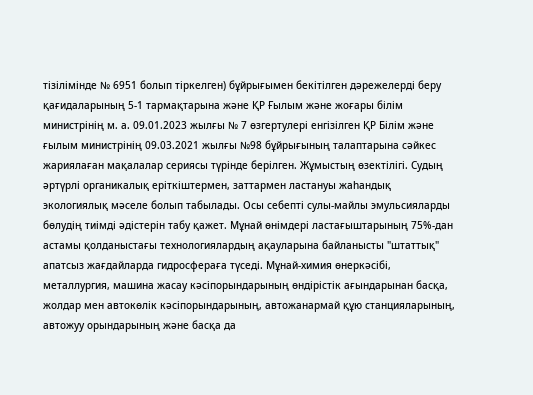тізілімінде № 6951 болып тіркелген) бұйрығымен бекітілген дәрежелерді беру қағидаларының 5-1 тармақтарына және ҚР Ғылым және жоғары білім министрінің м. а. 09.01.2023 жылғы № 7 өзгертулері енгізілген ҚР Білім және ғылым министрінің 09.03.2021 жылғы №98 бұйрығының талаптарына сәйкес жариялаған мақалалар сериясы түрінде берілген. Жұмыстың өзектілігі. Судың әртүрлі органикалық еріткіштермен, заттармен ластануы жаһандық экологиялық мәселе болып табылады. Осы себепті сулы-майлы эмульсияларды бөлудің тиімді әдістерін табу қажет. Мұнай өнімдері ластағыштарының 75%-дан астамы қолданыстағы технологиялардың ақауларына байланысты "штаттық" апатсыз жағдайларда гидросфераға түседі. Мұнай-химия өнеркәсібі, металлургия, машина жасау кәсіпорындарының өндірістік ағындарынан басқа, жолдар мен автокөлік кәсіпорындарының, автожанармай құю станцияларының, автожуу орындарының және басқа да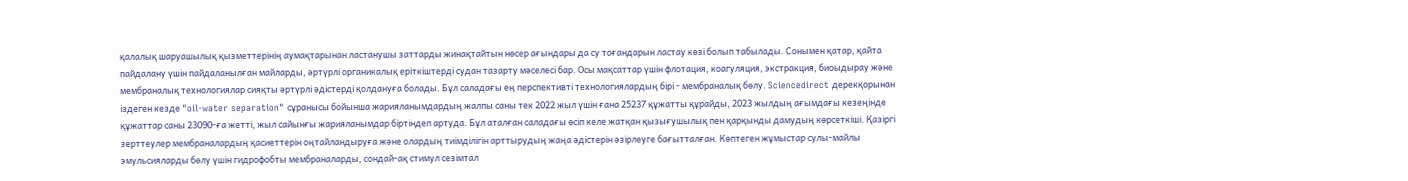қалалық шаруашылық қызметтерінің аумақтарынан ластанушы заттарды жинақтайтын нөсер ағындары да су тоғандарын ластау көзі болып табылады. Сонымен қатар, қайта пайдалану үшін пайдаланылған майларды, әртүрлі органикалық еріткіштерді судан тазарту мәселесі бар. Осы мақсаттар үшін флотация, коагуляция, экстракция, биоыдырау және мембраналық технологиялар сияқты әртүрлі әдістерді қолдануға болады. Бұл саладағы ең перспективті технологиялардың бірі - мембраналық бөлу. Sciencedirect дерекқорынан іздеген кезде "oil-water separation" сұранысы бойынша жарияланымдардың жалпы саны тек 2022 жыл үшін ғана 25237 құжатты құрайды, 2023 жылдың ағымдағы кезеңінде құжаттар саны 23090-ға жетті, жыл сайынғы жарияланымдар біртіндеп артуда. Бұл аталған саладағы өсіп келе жатқан қызығушылық пен қарқынды дамудың көрсеткіші. Қазіргі зерттеулер мембраналардың қасиеттерін оңтайландыруға және олардың тиімділігін арттырудың жаңа әдістерін әзірлеуге бағытталған. Көптеген жұмыстар сулы-майлы эмульсияларды бөлу үшін гидрофобты мембраналарды, сондай-ақ стимул сезімтал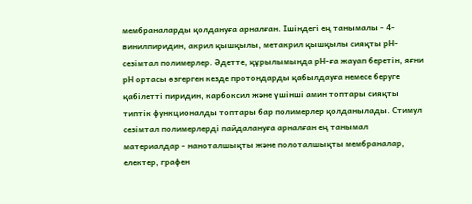мембраналарды қолдануға арналған. Ішіндегі ең танымалы - 4-винилпиридин, акрил қышқылы, метакрил қышқылы сияқты рН-сезімтал полимерлер. Әдетте, құрылымында рН-ға жауап беретін, яғни рН ортасы өзгерген кезде протондарды қабылдауға немесе беруге қабілетті пиридин, карбоксил және үшінші амин топтары сияқты типтік функционалды топтары бар полимерлер қолданылады. Стимул сезімтал полимерлерді пайдалануға арналған ең танымал материалдар - наноталшықты және полоталшықты мембраналар, електер, графен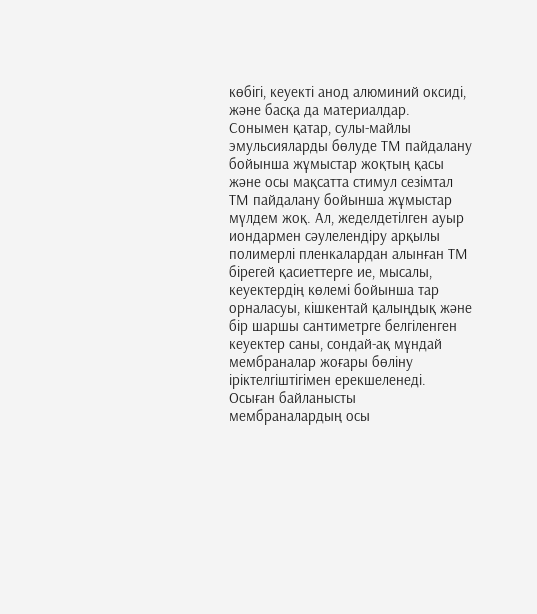көбігі, кеуекті анод алюминий оксиді, және басқа да материалдар. Сонымен қатар, сулы-майлы эмульсияларды бөлуде ТМ пайдалану бойынша жұмыстар жоқтың қасы және осы мақсатта стимул сезімтал ТМ пайдалану бойынша жұмыстар мүлдем жоқ. Ал, жеделдетілген ауыр иондармен сәулелендіру арқылы полимерлі пленкалардан алынған ТМ бірегей қасиеттерге ие, мысалы, кеуектердің көлемі бойынша тар орналасуы, кішкентай қалыңдық және бір шаршы сантиметрге белгіленген кеуектер саны, сондай-ақ мұндай мембраналар жоғары бөліну іріктелгіштігімен ерекшеленеді. Осыған байланысты мембраналардың осы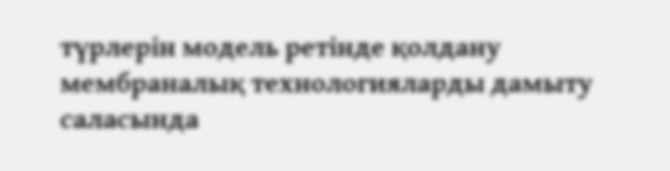түрлерін модель ретінде қолдану мембраналық технологияларды дамыту саласында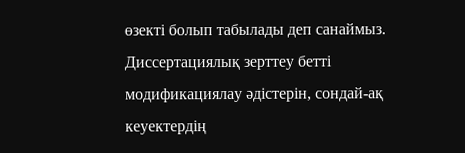өзекті болып табылады деп санаймыз. Диссертациялық зерттеу бетті модификациялау әдістерін, сондай-ақ кеуектердің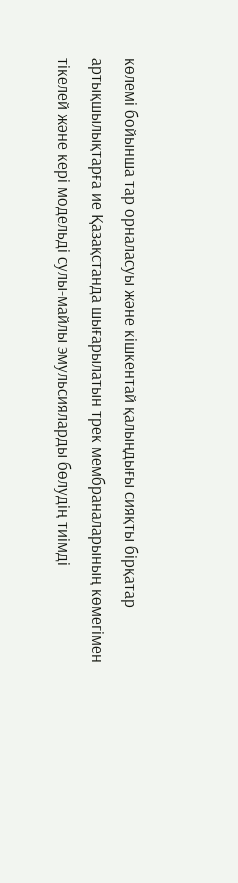көлемі бойынша тар орналасуы және кішкентай қалыңдығы сияқты бірқатар артықшылықтарға ие Қазақстанда шығарылатын трек мембраналарының көмегімен тікелей және кері модельді сулы-майлы эмульсияларды бөлудің тиімді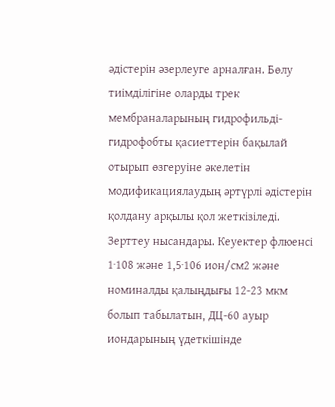әдістерін әзерлеуге арналған. Бөлу тиімділігіне оларды трек мембраналарының гидрофильді-гидрофобты қасиеттерін бақылай отырып өзгеруіне әкелетін модификациялаудың әртүрлі әдістерін қолдану арқылы қол жеткізіледі. Зерттеу нысандары. Кеуектер флюенсі 1·108 және 1,5·106 ион/см2 және номиналды қалыңдығы 12-23 мкм болып табылатын, ДЦ-60 ауыр иондарының үдеткішінде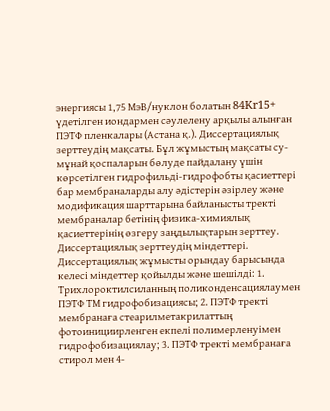энергиясы 1,75 МэВ/нуклон болатын 84Kr15+ үдетілген иондармен сәулелену арқылы алынған ПЭТФ пленкалары (Астана қ.). Диссертациялық зерттеудің мақсаты. Бұл жұмыстың мақсаты су-мұнай қоспаларын бөлуде пайдалану үшін көрсетілген гидрофильді-гидрофобты қасиеттері бар мембраналарды алу әдістерін әзірлеу және модификация шарттарына байланысты тректі мембраналар бетінің физика-химиялық қасиеттерінің өзгеру заңдылықтарын зерттеу. Диссертациялық зерттеудің міндеттері. Диссертациялық жұмысты орындау барысында келесі міндеттер қойылды және шешілді: 1. Трихлороктилсиланның поликонденсациялаумен ПЭТФ ТМ гидрофобизациясы; 2. ПЭТФ тректі мембранаға стеарилметакрилаттың фотоинициирленген екпелі полимерленуімен гидрофобизациялау; 3. ПЭТФ тректі мембранаға стирол мен 4-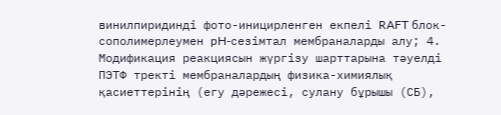винилпиридинді фото-иницирленген екпелі RAFT блок-сополимерлеумен pH-сезімтал мембраналарды алу; 4. Модификация реакциясын жүргізу шарттарына тәуелді ПЭТФ тректі мембраналардың физика-химиялық қасиеттерінің (егу дәрежесі, сулану бұрышы (СБ),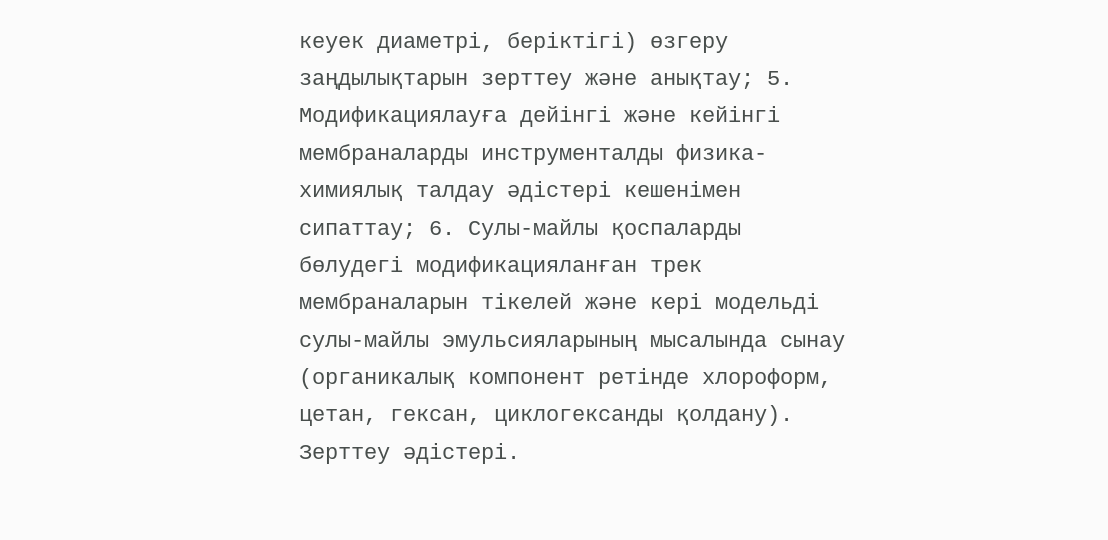кеуек диаметрі, беріктігі) өзгеру заңдылықтарын зерттеу және анықтау; 5. Модификациялауға дейінгі және кейінгі мембраналарды инструменталды физика-химиялық талдау әдістері кешенімен сипаттау; 6. Сулы-майлы қоспаларды бөлудегі модификацияланған трек мембраналарын тікелей және кері модельді сулы-майлы эмульсияларының мысалында сынау (органикалық компонент ретінде хлороформ, цетан, гексан, циклогександы қолдану). Зерттеу әдістері.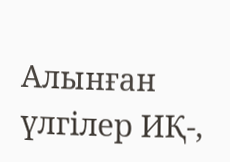Алынған үлгілер ИҚ-,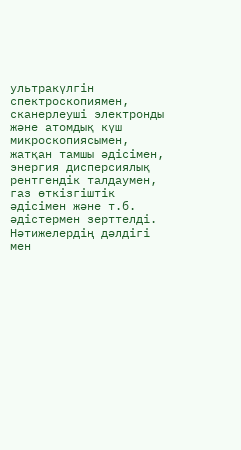ультракүлгін спектроскопиямен, сканерлеуші электронды және атомдық күш микроскопиясымен, жатқан тамшы әдісімен, энергия дисперсиялық рентгендік талдаумен, газ өткізгіштік әдісімен және т.б. әдістермен зерттелді. Нәтижелердің дәлдігі мен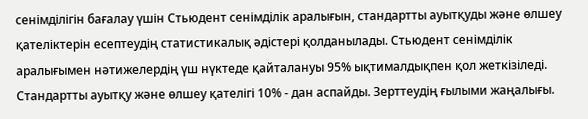сенімділігін бағалау үшін Стьюдент сенімділік аралығын, стандартты ауытқуды және өлшеу қателіктерін есептеудің статистикалық әдістері қолданылады. Стьюдент сенімділік аралығымен нәтижелердің үш нүктеде қайталануы 95% ықтималдықпен қол жеткізіледі. Стандартты ауытқу және өлшеу қателігі 10% - дан аспайды. Зерттеудің ғылыми жаңалығы.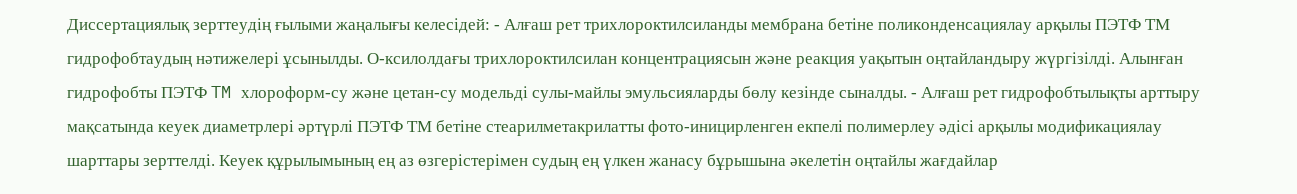Диссертациялық зерттеудің ғылыми жаңалығы келесідей: - Алғаш рет трихлороктилсиланды мембрана бетіне поликонденсациялау арқылы ПЭТФ ТМ гидрофобтаудың нәтижелері ұсынылды. О-ксилолдағы трихлороктилсилан концентрациясын және реакция уақытын оңтайландыру жүргізілді. Алынған гидрофобты ПЭТФ TM хлороформ-су және цетан-су модельді сулы-майлы эмульсияларды бөлу кезінде сыналды. - Алғаш рет гидрофобтылықты арттыру мақсатында кеуек диаметрлері әртүрлі ПЭТФ ТМ бетіне стеарилметакрилатты фото-иницирленген екпелі полимерлеу әдісі арқылы модификациялау шарттары зерттелді. Кеуек құрылымының ең аз өзгерістерімен судың ең үлкен жанасу бұрышына әкелетін оңтайлы жағдайлар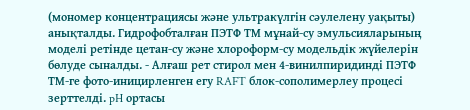(мономер концентрациясы және ультракүлгін сәулелену уақыты) анықталды. Гидрофобталған ПЭТФ ТМ мұнай-су эмульсияларының моделі ретінде цетан-су және хлороформ-су модельдік жүйелерін бөлуде сыналды. - Алғаш рет стирол мен 4-винилпиридинді ПЭТФ ТМ-ге фото-иницирленген егу RAFT блок-сополимерлеу процесі зерттелді. pH ортасы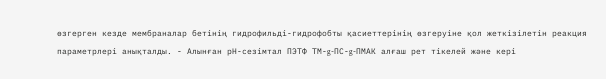өзгерген кезде мембраналар бетінің гидрофильді-гидрофобты қасиеттерінің өзгеруіне қол жеткізілетін реакция параметрлері анықталды. - Алынған pН-сезімтал ПЭТФ ТМ-g-ПС-g-ПМАК алғаш рет тікелей және кері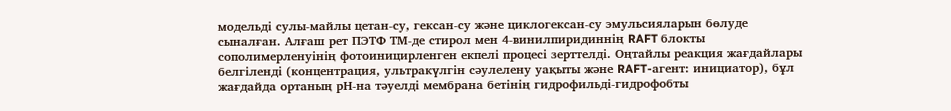модельді сулы-майлы цетан-су, гексан-су және циклогексан-су эмульсияларын бөлуде сыналған. Алғаш рет ПЭТФ ТМ-де стирол мен 4-винилпиридиннің RAFT блокты сополимерленуінің фотоиницирленген екпелі процесі зерттелді. Оңтайлы реакция жағдайлары белгіленді (концентрация, ультракүлгін сәулелену уақыты және RAFT-агент: инициатор), бұл жағдайда ортаның рН-на тәуелді мембрана бетінің гидрофильді-гидрофобты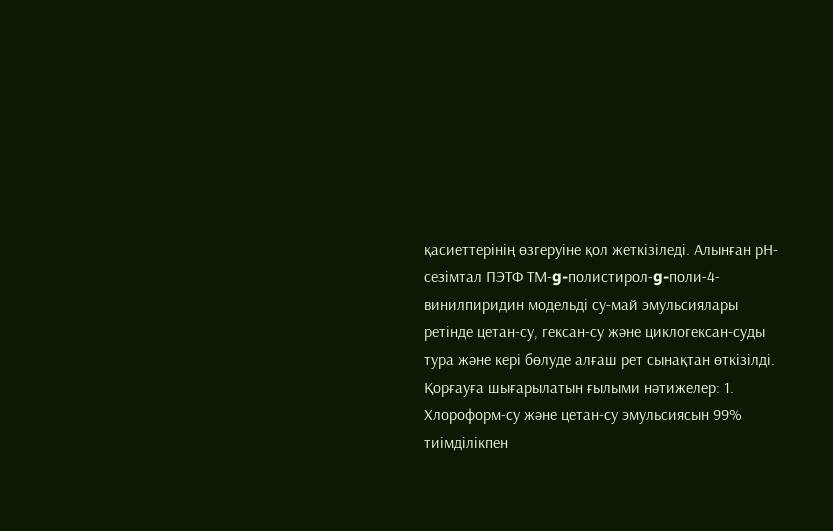қасиеттерінің өзгеруіне қол жеткізіледі. Алынған рН-сезімтал ПЭТФ ТМ-g-полистирол-g-поли-4- винилпиридин модельді су-май эмульсиялары ретінде цетан-су, гексан-су және циклогексан-суды тура және кері бөлуде алғаш рет сынақтан өткізілді. Қорғауға шығарылатын ғылыми нәтижелер: 1. Хлороформ-су және цетан-су эмульсиясын 99% тиімділікпен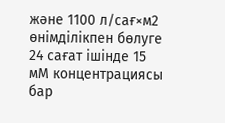және 1100 л/сағ×м2 өнімділікпен бөлуге 24 сағат ішінде 15 мМ концентрациясы бар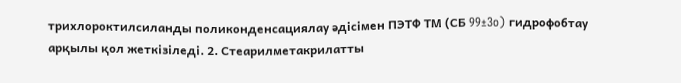трихлороктилсиланды поликонденсациялау әдісімен ПЭТФ ТМ (СБ 99±3o) гидрофобтау арқылы қол жеткізіледі. 2. Cтеарилметакрилатты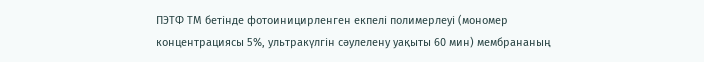ПЭТФ ТМ бетінде фотоиницирленген екпелі полимерлеуі (мономер концентрациясы 5%, ультракүлгін сәулелену уақыты 60 мин) мембрананың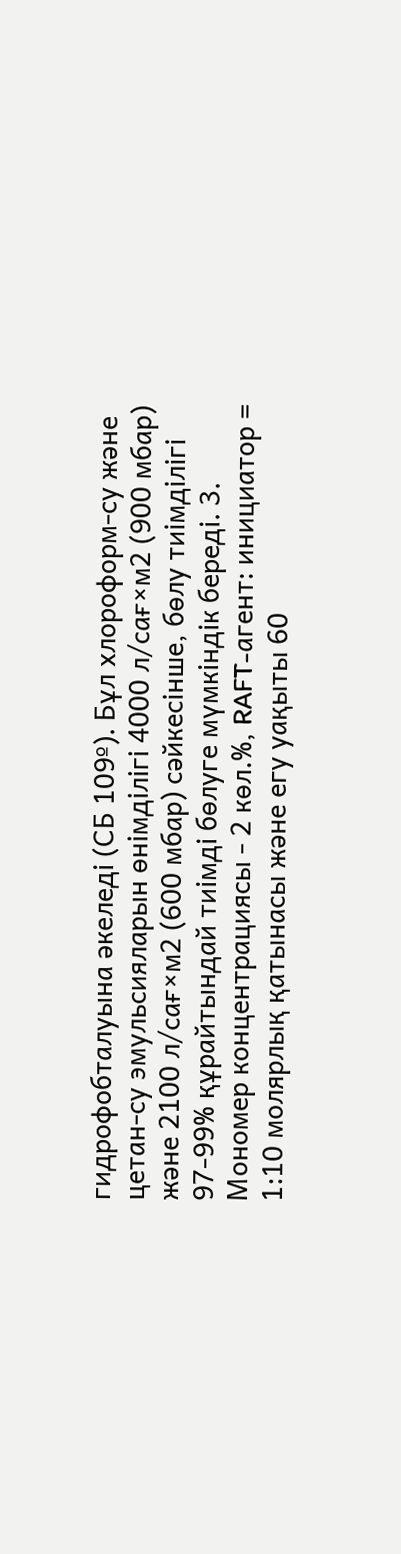гидрофобталуына әкеледі (СБ 109º). Бұл хлороформ-су және цетан-су эмульсияларын өнімділігі 4000 л/сағ×м2 (900 мбар) және 2100 л/сағ×м2 (600 мбар) сәйкесінше, бөлу тиімділігі 97-99% құрайтындай тиімді бөлуге мүмкіндік береді. 3. Мономер концентрациясы - 2 көл.%, RAFT-агент: инициатор = 1:10 молярлық қатынасы және егу уақыты 60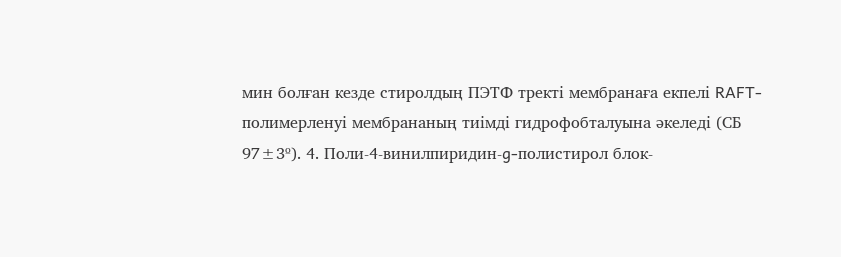мин болған кезде стиролдың ПЭТФ тректі мембранаға екпелі RAFT-полимерленуі мембрананың тиімді гидрофобталуына әкеледі (СБ 97±3º). 4. Поли-4-винилпиридин-g-полистирол блок-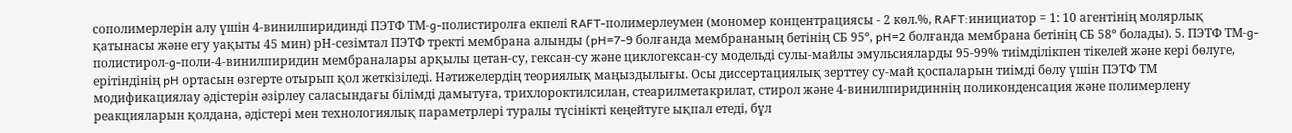сополимерлерін алу үшін 4-винилпиридинді ПЭТФ ТМ-g-полистиролға екпелі RAFT-полимерлеумен (мономер концентрациясы - 2 көл.%, RAFT:инициатор = 1: 10 агентінің молярлық қатынасы және егу уақыты 45 мин) рН-сезімтал ПЭТФ тректі мембрана алынды (pH=7-9 болғанда мембрананың бетінің СБ 95º, pH=2 болғанда мембрана бетінің СБ 58º болады). 5. ПЭТФ ТМ-g-полистирол-g-поли-4-винилпиридин мембраналары арқылы цетан-су, гексан-су және циклогексан-су модельді сулы-майлы эмульсияларды 95-99% тиімділікпен тікелей және кері бөлуге, ерітіндінің pH ортасын өзгерте отырып қол жеткізіледі. Нәтижелердің теориялық маңыздылығы. Осы диссертациялық зерттеу су-май қоспаларын тиімді бөлу үшін ПЭТФ ТМ модификациялау әдістерін әзірлеу саласындағы білімді дамытуға, трихлороктилсилан, стеарилметакрилат, стирол және 4-винилпиридиннің поликонденсация және полимерлену реакцияларын қолдана, әдістері мен технологиялық параметрлері туралы түсінікті кеңейтуге ықпал етеді, бұл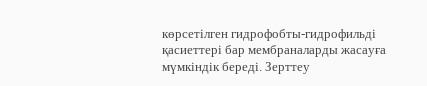көрсетілген гидрофобты-гидрофильді қасиеттері бар мембраналарды жасауға мүмкіндік береді. Зерттеу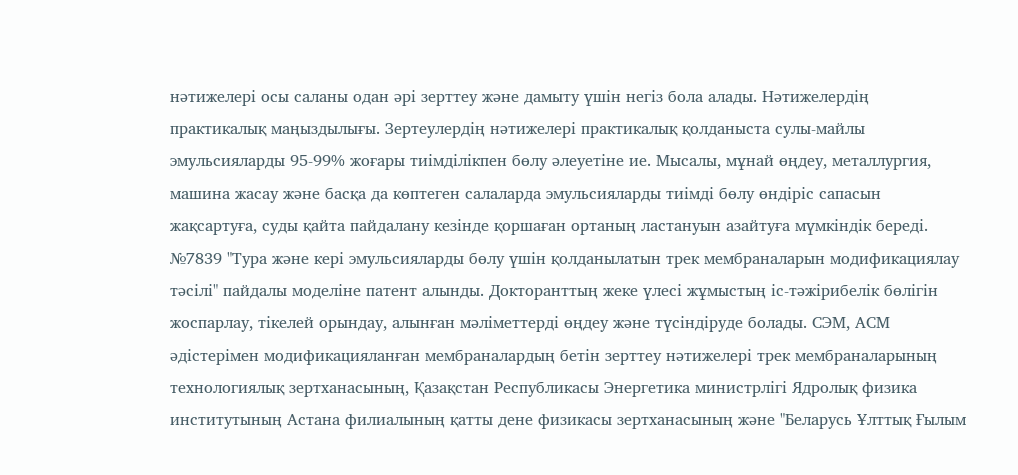нәтижелері осы саланы одан әрі зерттеу және дамыту үшін негіз бола алады. Нәтижелердің практикалық маңыздылығы. Зертеулердің нәтижелері практикалық қолданыста сулы-майлы эмульсияларды 95-99% жоғары тиімділікпен бөлу әлеуетіне ие. Мысалы, мұнай өңдеу, металлургия, машина жасау және басқа да көптеген салаларда эмульсияларды тиімді бөлу өндіріс сапасын жақсартуға, суды қайта пайдалану кезінде қоршаған ортаның ластануын азайтуға мүмкіндік береді. №7839 "Тура және кері эмульсияларды бөлу үшін қолданылатын трек мембраналарын модификациялау тәсілі" пайдалы моделіне патент алынды. Докторанттың жеке үлесі жұмыстың іс-тәжірибелік бөлігін жоспарлау, тікелей орындау, алынған мәліметтерді өңдеу және түсіндіруде болады. СЭМ, АСМ әдістерімен модификацияланған мембраналардың бетін зерттеу нәтижелері трек мембраналарының технологиялық зертханасының, Қазақстан Республикасы Энергетика министрлігі Ядролық физика институтының Астана филиалының қатты дене физикасы зертханасының және "Беларусь Ұлттық Ғылым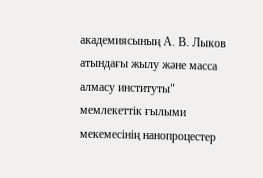академиясының А. В. Лыков атындағы жылу және масса алмасу институты" мемлекеттік ғылыми мекемесінің нанопроцестер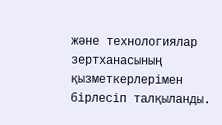және технологиялар зертханасының қызметкерлерімен бірлесіп талқыланды.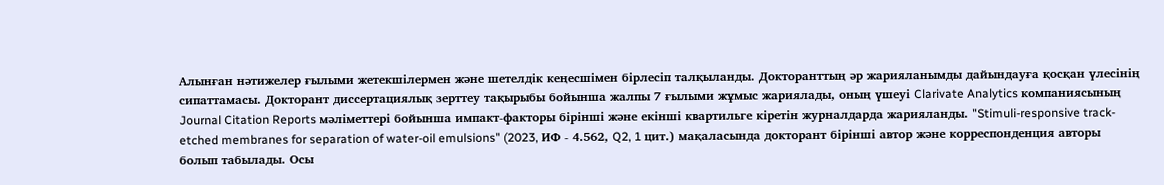Алынған нәтижелер ғылыми жетекшілермен және шетелдік кеңесшімен бірлесіп талқыланды. Докторанттың әр жарияланымды дайындауға қосқан үлесінің сипаттамасы. Докторант диссертациялық зерттеу тақырыбы бойынша жалпы 7 ғылыми жұмыс жариялады, оның үшеуі Clarivate Analytics компаниясының Journal Citation Reports мәліметтері бойынша импакт-факторы бірінші және екінші квартильге кіретін журналдарда жарияланды. "Stimuli-responsive track-etched membranes for separation of water-oil emulsions" (2023, ИФ - 4.562, Q2, 1 цит.) мақаласында докторант бірінші автор және корреспонденция авторы болып табылады. Осы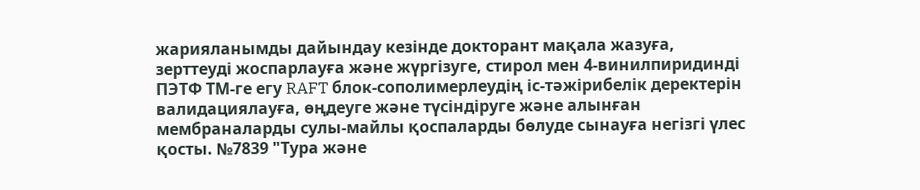жарияланымды дайындау кезінде докторант мақала жазуға, зерттеуді жоспарлауға және жүргізуге, стирол мен 4-винилпиридинді ПЭТФ ТМ-ге егу RAFT блок-сополимерлеудің іс-тәжірибелік деректерін валидациялауға, өңдеуге және түсіндіруге және алынған мембраналарды сулы-майлы қоспаларды бөлуде сынауға негізгі үлес қосты. №7839 "Тура және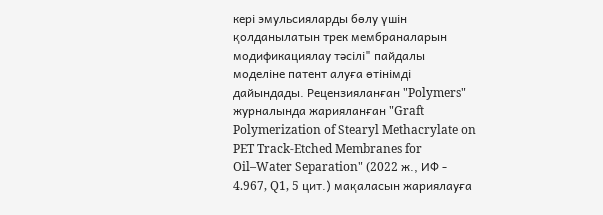кері эмульсияларды бөлу үшін қолданылатын трек мембраналарын модификациялау тәсілі" пайдалы моделіне патент алуға өтінімді дайындады. Рецензияланған "Polymers" журналында жарияланған "Graft Polymerization of Stearyl Methacrylate on PET Track-Etched Membranes for Oil–Water Separation" (2022 ж., ИФ - 4.967, Q1, 5 цит.) мақаласын жариялауға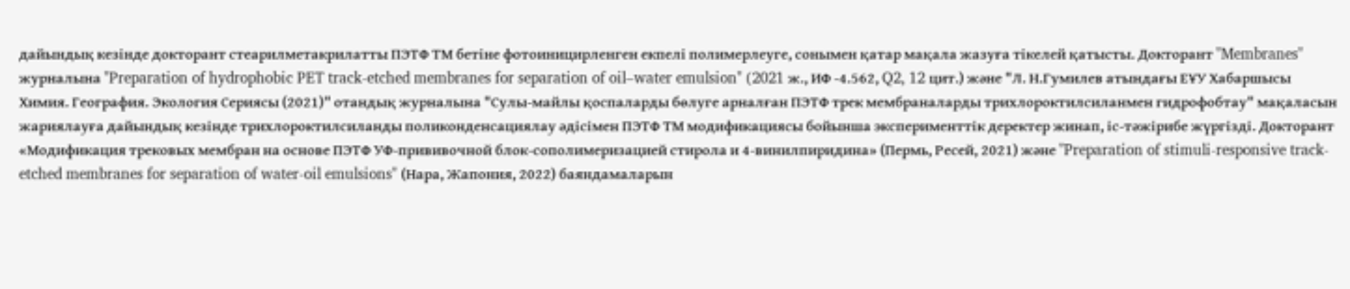дайындық кезінде докторант стеарилметакрилатты ПЭТФ ТМ бетіне фотоиницирленген екпелі полимерлеуге, сонымен қатар мақала жазуға тікелей қатысты. Докторант "Membranes" журналына "Preparation of hydrophobic PET track-etched membranes for separation of oil–water emulsion" (2021 ж., ИФ -4.562, Q2, 12 цит.) және "Л. Н.Гумилев атындағы ЕҰУ Хабаршысы Химия. География. Экология Сериясы (2021)" отандық журналына "Сулы-майлы қоспаларды бөлуге арналған ПЭТФ трек мембраналарды трихлороктилсиланмен гидрофобтау" мақаласын жариялауға дайындық кезінде трихлороктилсиланды поликонденсациялау әдісімен ПЭТФ ТМ модификациясы бойынша эксперименттік деректер жинап, іс-тәжірибе жүргізді. Докторант «Модификация трековых мембран на основе ПЭТФ УФ-прививочной блок-сополимеризацией стирола и 4-винилпиридина» (Пермь, Ресей, 2021) және "Preparation of stimuli-responsive track-etched membranes for separation of water-oil emulsions" (Нара, Жапония, 2022) баяндамаларын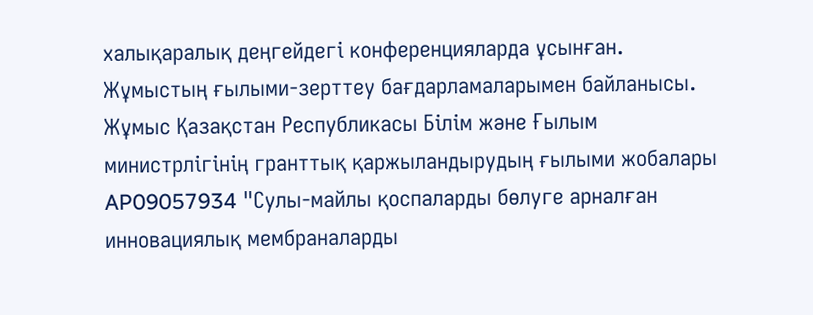халықаралық деңгейдегі конференцияларда ұсынған. Жұмыстың ғылыми-зерттеу бағдарламаларымен байланысы. Жұмыс Қазақстан Республикасы Білім және Ғылым министрлігінің гранттық қаржыландырудың ғылыми жобалары AP09057934 "Сулы-майлы қоспаларды бөлуге арналған инновациялық мембраналарды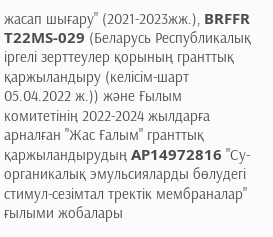жасап шығару" (2021-2023жж.), BRFFR T22MS-029 (Беларусь Республикалық іргелі зерттеулер қорының гранттық қаржыландыру (келісім-шарт 05.04.2022 ж.)) және Ғылым комитетінің 2022-2024 жылдарға арналған "Жас Ғалым" гранттық қаржыландырудың AP14972816 "Су-органикалық эмульсияларды бөлудегі стимул-сезімтал тректік мембраналар" ғылыми жобалары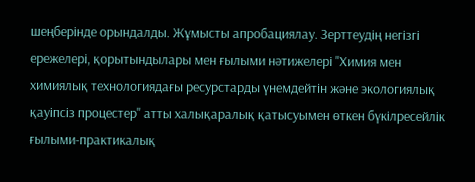шеңберінде орындалды. Жұмысты апробациялау. Зерттеудің негізгі ережелері, қорытындылары мен ғылыми нәтижелері "Химия мен химиялық технологиядағы ресурстарды үнемдейтін және экологиялық қауіпсіз процестер" атты халықаралық қатысуымен өткен бүкілресейлік ғылыми-практикалық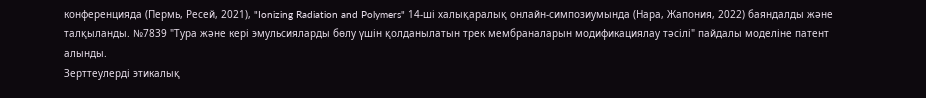конференцияда (Пермь, Ресей, 2021), "Ionizing Radiation and Polymers" 14-ші халықаралық онлайн-симпозиумында (Нара, Жапония, 2022) баяндалды және талқыланды. №7839 "Тура және кері эмульсияларды бөлу үшін қолданылатын трек мембраналарын модификациялау тәсілі" пайдалы моделіне патент алынды.
Зерттеулерді этикалық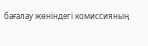бағалау жөніндегі комиссияның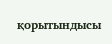қорытындысы